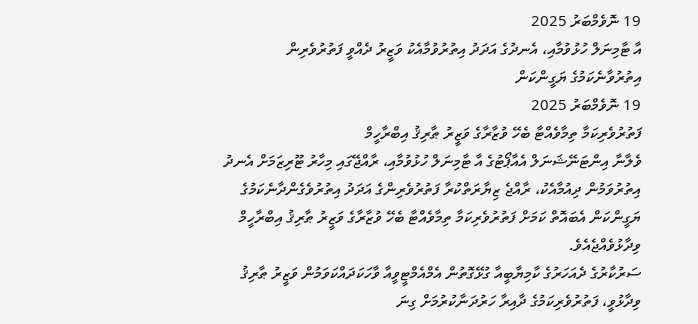19 ނޮވެމްބަރު 2025
އާ ޓާމިނަލް ހުޅުވުމާއި، އެނދުގެ އަދަދު އިތުރުވުމާއެކު ވަޒީރު ދެއްވީ ފަތުރުވެރިން އިތުރުވާނެކަމުގެ ޔަގީންކަން
19 ނޮވެމްބަރު 2025
ފަތުރުވެރިކަމާ ތިމާވެއްޓާ ބެހޭ ވުޒާރާގެ ވަޒީރު ޠާރިޤު އިބްރާހީމް
ވެލާނާ އިންޓަނޭޝަނަލް އެއާޕޯޓުގެ އާ ޓާމިނަލް ހުޅުވުމާއި، ރާއްޖޭގައި މިހާރު ޓޫރިޒަމަށް އެނދު އިތުރުވަމުން ދިއުމާއެކު، ރާއްޖެ ޒިޔާރަތްކުރާ ފަތުރުވެރިންގެ އަދަދު އިތުރުވެގެންދާނެކަމުގެ ޔަގީންކަން އެބައޮތް ކަމަށް ފަތުރުވެރިކަމާ ތިމާވެއްޓާ ބެހޭ ވުޒާރާގެ ވަޒީރު ޠާރިޤު އިބްރާހީމް ވިދާޅުވެއްޖެއެވެ.
ސަރުކާރުގެ ދެއަހަރުގެ ކާމިޔާބީއާ ގުޅޭގޮތުން އެމްއެމްޓީވީއާ ވާހަކަދައްކަވަމުން ވަޒީރު ޠާރިޤު ވިދާޅުވީ، ފަތުރުވެރިކަމުގެ ދާއިރާ ހަރުދަނާކުރުމަށް ގިނަ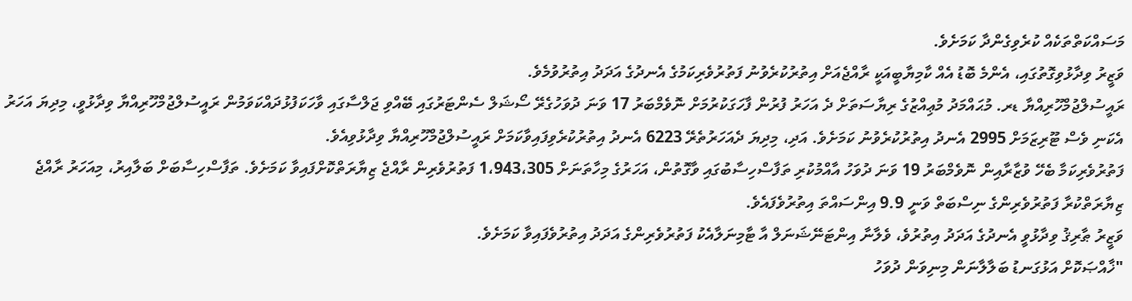މަސައްކަތްތަކެއް ކުރެވިގެންދާ ކަމަށެވެ.
ވަޒީރު ވިދާޅުވިގޮތުގައި، އެންމެ ބޮޑު އެއް ކާމިޔާބީއަކީ ރާއްޖެއަށް އިތުރުކުރެވުނު ފަތުރުވެރިކަމުގެ އެނދުގެ އަދަދު އިތުރުވުމެވެ.
ރައީސުލްޖުމްހޫރިއްޔާ ޑރ. މުޙައްމަދު މުޢިއްޒުގެ ރިޔާސަތަށް ދެ އަހަރު ފުރުން ފާހަގަކުރުމަށް ނޮވެމްބަރު 17 ވަނަ ދުވަހުގެރޭ ސޯޝަލް ސެންޓަރުގައި ބޭއްވި ޖަލްސާގައި ވާހަކަފުޅުދައްކަވަމުން ރައީސުލްޖުމްހޫރިއްޔާ ވިދާޅުވީ، މިދިޔަ އަހަރު އެކަނި ވެސް ޓޫރިޒަމަށް 2995 އެނދު އިތުރުކުރެވުނު ކަމަށެވެ. އަދި، މިދިޔަ ދެއަހަރުތެރޭ 6223 އެނދު އިތުރުކުރެވިފައިވާކަމަށް ރައީސުލްޖުމްހޫރިއްޔާ ވިދާޅުވިއެވެ.
ފަތުރުވެރިކަމާ ބެހޭ ވުޒާރާއިން ނޮވެމްބަރު 19 ވަނަ ދުވަހު އާއްމުކުރި ތަފާސްހިސާބުގައި ވާގޮތުން، އަހަރުގެ މިހާތަނަށް 1،943،305 ފަތުރުވެރިން ރާއްޖެ ޒިޔާރަތްކޮށްފައިވާ ކަމަށެވެ. ތަފާސްހިސާބަށް ބަލާއިރު، މިއަހަރު ރާއްޖެ ޒިޔާރަތްކުރާ ފަތުރުވެރިންގެ ނިސްބަތް ވަނީ 9.9 އިންސައްތަ އިތުރުވެފައެވެ.
ވަޒީރު ޠާރިޤު ވިދާޅުވީ އެނދުގެ އަދަދު އިތުރުވެ، ވެލާނާ އިންޓަނޭޝަނަލް އާ ޓާމިނަލާއެކު ފަތުރުވެރިންގެ އަދަދު އިތުރުވެފައިވާ ކަމަށެވެ.
"ޚާއްޞަކޮށް އަޅުގަނޑު ބަލާލާނަން މިނިވަން ދުވަހު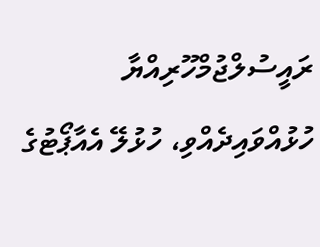ރައީސުލްޖުމްހޫރިއްޔާ ހުޅުއްވައިދެއްވި، ހުޅުލޭ އެއާޕޯޓުގެ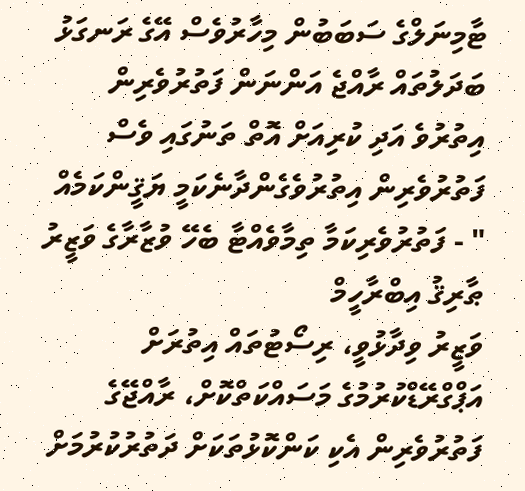ޓާމިނަލްގެ ސަބަބުން މިހާރުވެސް އޭގެ ރަނގަޅު ބަދަލުތައް ރާއްޖެ އަންނަން ފަތުރުވެރިން އިތުރުވެ އަދި ކުރިއަށް އޮތް ތަނުގައި ވެސް ފަތުރުވެރިން އިތުރުވެގެންދާނެކަމީ ޔަޤީންކަމެއް " - ފަތުރުވެރިކަމާ ތިމާވެއްޓާ ބެހޭ ވުޒާރާގެ ވަޒީރު ޠާރިޤު އިބްރާހީމް
ވަޒީރު ވިދާޅުވީ، ރިސޯޓުތައް އިތުރަށް އަޕްގްރޭޑްކުރުމުގެ މަސައްކަތްކޮށް، ރާއްޖޭގެ ފަތުރުވެރިން އެކި ކަންކޮޅުތަކަށް ދަތުރުކުރުމަށް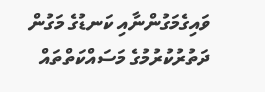ވައިގެމަގުންނާއި ކަނޑުގެ މަގުން ދަތުރުކުރުމުގެ މަސައްކަތްތައް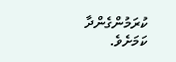ކުރަމުންގެންދާ ކަމަށެވެ.